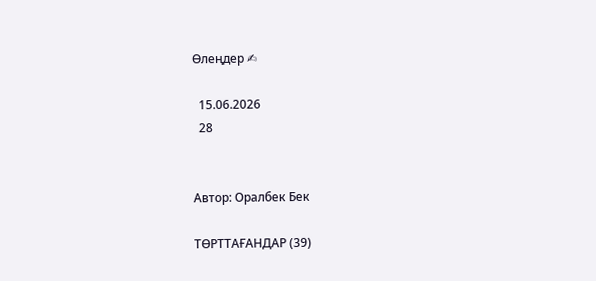Өлеңдер ✍

  15.06.2026
  28


Автор: Оралбек Бек

ТӨРТТАҒАНДАР (39)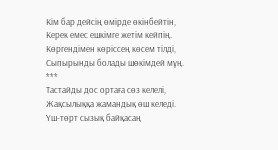Кім бар дейсің өмірде өкінбейтін,
Керек емес ешкімге жетім кейпің.
Көргендімен көріссең көсем тілді,
Сыпырынды болады шөкімдей мұң.
***
Тастайды дос ортаға сөз келелі,
Жақсылыққа жамандық өш келеді.
Үш-төрт сызық байқасаң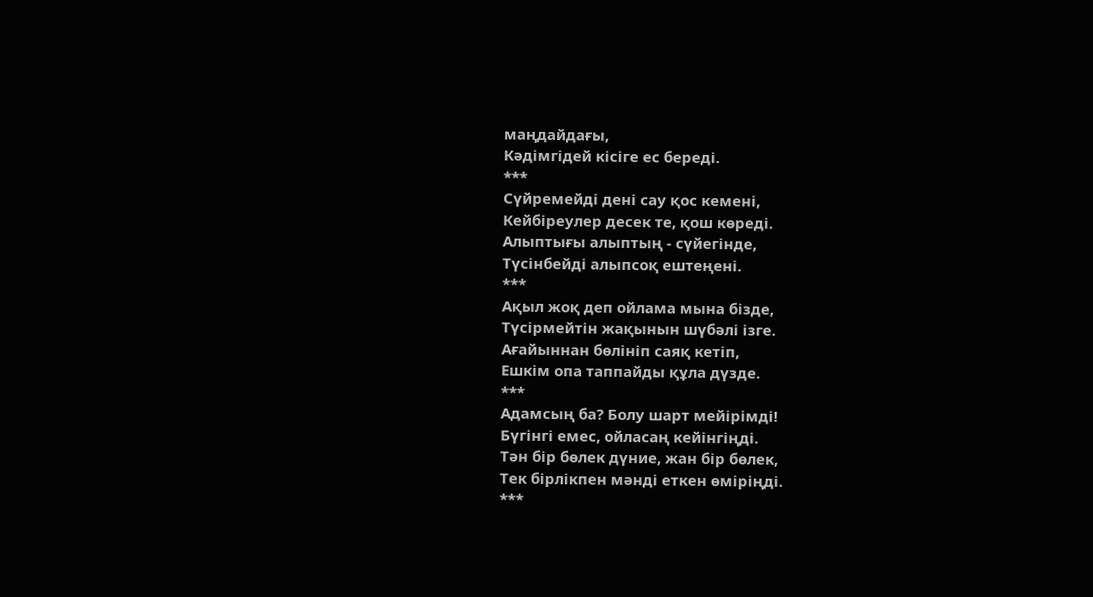маңдайдағы,
Кәдімгідей кісіге ес береді.
***
Сүйремейді дені сау қос кемені,
Кейбіреулер десек те, қош көреді.
Алыптығы алыптың - сүйегінде,
Түсінбейді алыпсоқ ештеңені.
***
Ақыл жоқ деп ойлама мына бізде,
Түсірмейтін жақынын шүбәлі ізге.
Ағайыннан бөлініп саяқ кетіп,
Ешкім опа таппайды құла дүзде.
***
Адамсың ба? Болу шарт мейірімді!
Бүгінгі емес, ойласаң кейінгіңді.
Тән бір бөлек дүние, жан бір бөлек,
Тек бірлікпен мәнді еткен өміріңді.
***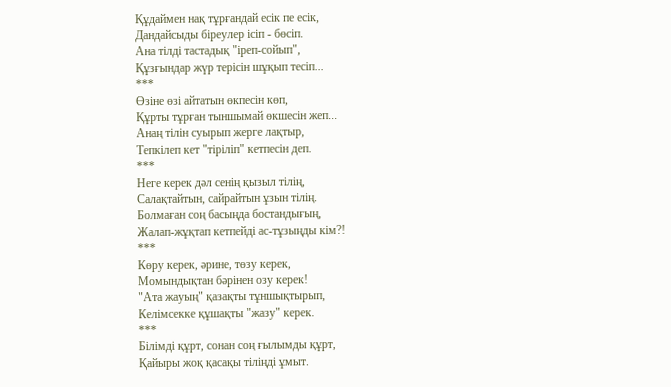Құдаймен нақ тұрғандай есік пе есік,
Дандайсыды біреулер ісіп - бөсіп.
Ана тілді тастадық "іреп-сойып",
Құзғындар жүр терісін шұқып тесіп...
***
Өзіне өзі айтатын өкпесін көп,
Құрты тұрған тыншымай өкшесін жеп...
Анаң тілін суырып жерге лақтыр,
Тепкілеп кет "тіріліп" кетпесін деп.
***
Неге керек дәл сенің қызыл тілің,
Салақтайтын, сайрайтын ұзын тілің.
Болмаған соң басыңда бостандығың,
Жалап-жұқтап кетпейді ас-тұзыңды кім?!
***
Көру керек, әрине, төзу керек,
Момындықтан бәрінен озу керек!
"Ата жауың" қазақты тұншықтырып,
Келімсекке құшақты "жазу" керек.
***
Білімді құрт, сонан соң ғылымды құрт,
Қайыры жоқ қасақы тіліңді ұмыт.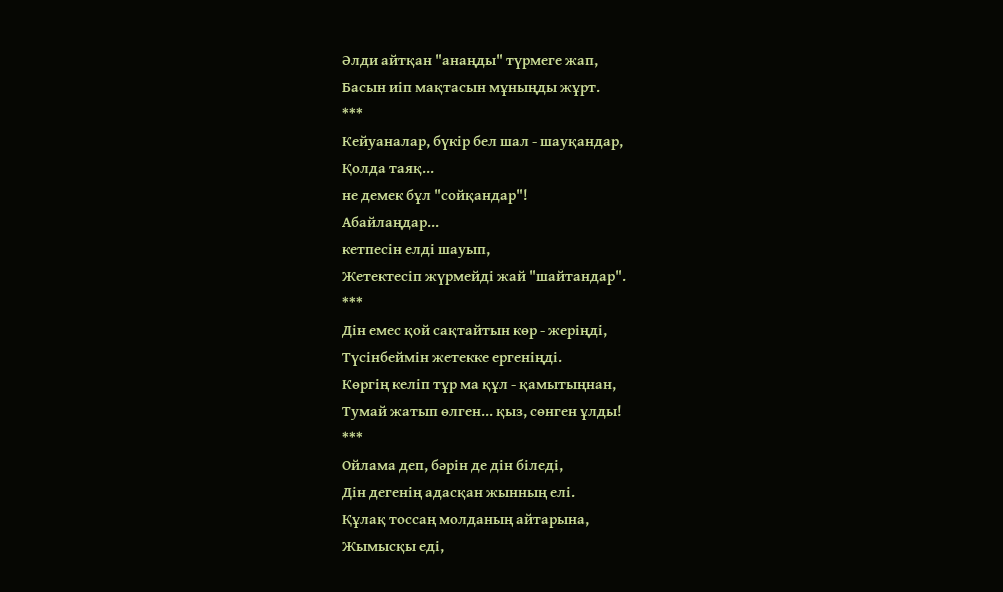Әлди айтқан "анаңды" түрмеге жап,
Басын иіп мақтасын мұныңды жұрт.
***
Кейуаналар, бүкір бел шал - шауқандар,
Қолда таяқ...
не демек бұл "сойқандар"!
Абайлаңдар...
кетпесін елді шауып,
Жетектесіп жүрмейді жай "шайтандар".
***
Дін емес қой сақтайтын көр - жеріңді,
Түсінбеймін жетекке ергеніңді.
Көргің келіп тұр ма құл - қамытыңнан,
Тумай жатып өлген... қыз, сөнген ұлды!
***
Ойлама деп, бәрін де дін біледі,
Дін дегенің адасқан жынның елі.
Құлақ тоссаң молданың айтарына,
Жымысқы еді,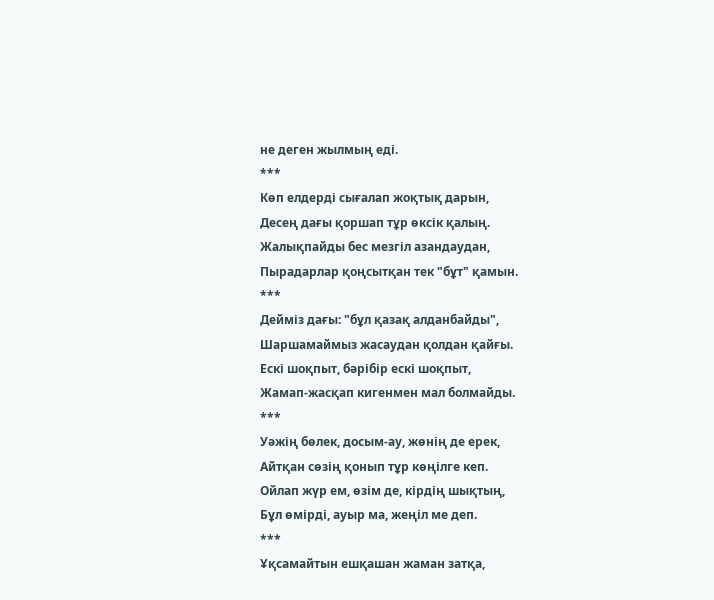не деген жылмың еді.
***
Көп елдерді сығалап жоқтық дарын,
Десең дағы қоршап тұр өксік қалың.
Жалықпайды бес мезгіл азандаудан,
Пырадарлар қоңсытқан тек "бұт" қамын.
***
Дейміз дағы: "бұл қазақ алданбайды",
Шаршамаймыз жасаудан қолдан қайғы.
Ескі шоқпыт, бәрібір ескі шоқпыт,
Жамап-жасқап кигенмен мал болмайды.
***
Уәжің бөлек, досым-ау, жөнің де ерек,
Айтқан сөзің қонып тұр көңілге кеп.
Ойлап жүр ем, өзім де, кірдің шықтың,
Бұл өмірді, ауыр ма, жеңіл ме деп.
***
Ұқсамайтын ешқашан жаман затқа,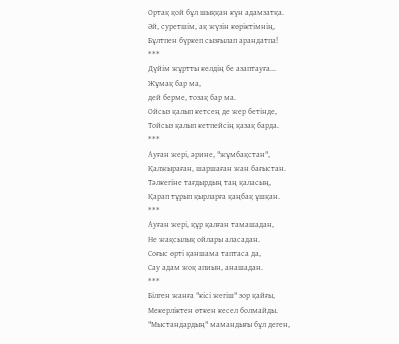Ортақ қой бұл шыққан күн адамзатқа.
Әй, суретшім, ақ жүзін көріктімнің,
Бұлтпен бүркеп сызғылап арандатпа!
***
Дүйім жұртты келдің бе азаптауға...
Жұмақ бар ма,
дей берме, тозақ бар ма.
Ойсыз қалып кетсең де жер бетінде,
Тойсыз қалып кетпейсің қазақ барда.
***
Ауған жері, әрине, "жұмбақстан",
Қалжыраған, шаршаған жан бағыстан.
Тәлкегіне тағдырдың таң қаласың,
Қарап тұрып қырларға қаңбақ ұшқан.
***
Ауған жері, құр қалған тамашадан,
Не жақсылық ойлары аласадан.
Соғыс өрті қаншама таптаса да,
Сау адам жоқ апиын, анашадан.
***
Білген жанға "кісі жегіш" зор қайғы,
Мекерліктен өткен кесел болмайды.
"Мыстандардың" мамандығы бұл деген,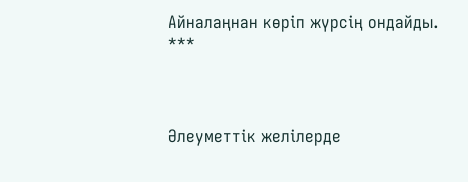Айналаңнан көріп жүрсің ондайды.
***




Әлеуметтік желілерде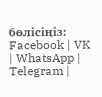бөлісіңіз:
Facebook | VK | WhatsApp | Telegram |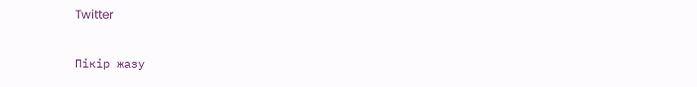Twitter

Пікір жазу